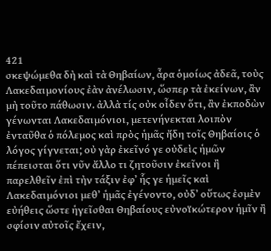421
σκεψώμεθα δὴ καὶ τὰ Θηβαίων, ἆρα ὁμοίως ἀδεᾶ, τοὺς Λακεδαιμονίους ἐὰν ἀνέλωσιν, ὥσπερ τὰ ἐκείνων, ἂν μὴ τοῦτο πάθωσιν. ἀλλὰ τίς οὐκ οἶδεν ὅτι, ἂν ἐκποδὼν γένωνται Λακεδαιμόνιοι, μετενήνεκται λοιπὸν ἐνταῦθα ὁ πόλεμος καὶ πρὸς ἡμᾶς ἤδη τοῖς Θηβαίοις ὁ λόγος γίγνεται; οὐ γὰρ ἐκεῖνό γε οὐδεὶς ἡμῶν πέπεισται ὅτι νῦν ἄλλο τι ζητοῦσιν ἐκεῖνοι ἢ παρελθεῖν ἐπὶ τὴν τάξιν ἐφʼ ἧς γε ἡμεῖς καὶ Λακεδαιμόνιοι μεθʼ ἡμᾶς ἐγένοντο, οὐδʼ οὕτως ἐσμὲν εὐήθεις ὥστε ἡγεῖσθαι Θηβαίους εὐνοϊκώτερον ἡμῖν ἢ σφίσιν αὐτοῖς ἔχειν,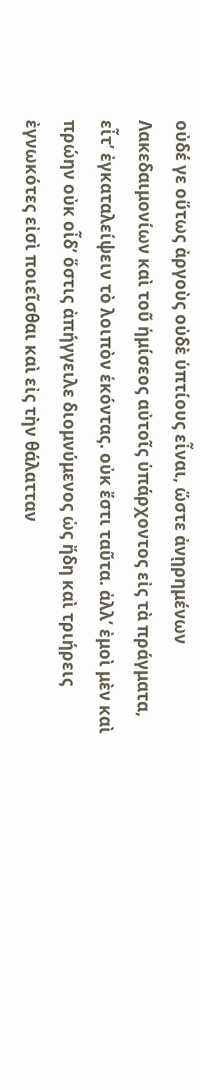οὐδέ γε οὕτως ἀργοὺς οὐδὲ ὑπτίους εἶναι, ὥστε ἀνῃρημένων Λακεδαιμονίων καὶ τοῦ ἡμίσεος αὐτοῖς ὑπάρχοντος εἰς τὰ πράγματα, εἶτʼ ἐγκαταλείψειν τὸ λοιπὸν ἑκόντας. οὐκ ἔστι ταῦτα. ἀλλʼ ἐμοὶ μὲν καὶ πρώην οὐκ οἶδʼ ὅστις ἀπήγγειλε διομνύμενος ὡς ἤδη καὶ τριήρεις ἐγνωκότες εἰσὶ ποιεῖσθαι καὶ εἰς τὴν θάλατταν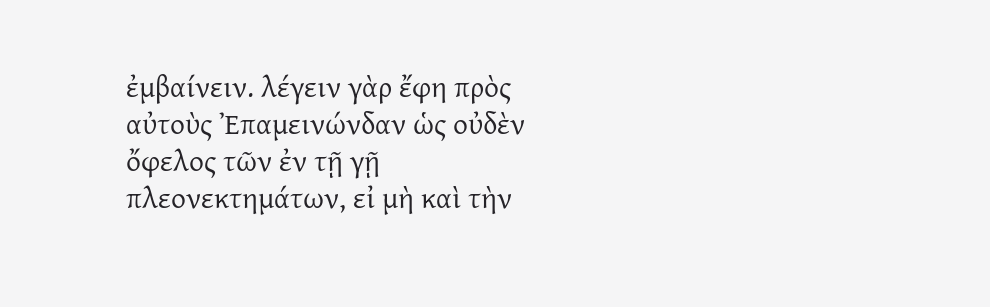ἐμβαίνειν. λέγειν γὰρ ἔφη πρὸς αὐτοὺς Ἐπαμεινώνδαν ὡς οὐδὲν ὄφελος τῶν ἐν τῇ γῇ πλεονεκτημάτων, εἰ μὴ καὶ τὴν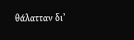θάλατταν διʼ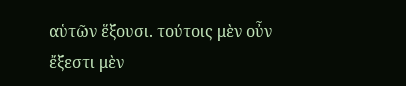αὑτῶν ἕξουσι. τούτοις μὲν οὖν ἔξεστι μὲν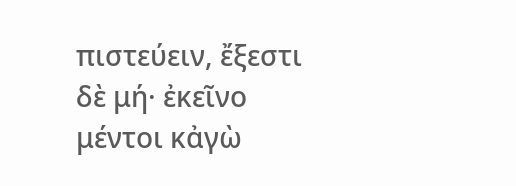πιστεύειν, ἔξεστι δὲ μή· ἐκεῖνο μέντοι κἀγὼ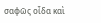σαφῶς οἶδα καὶ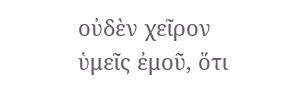οὐδὲν χεῖρον ὑμεῖς ἐμοῦ, ὅτι